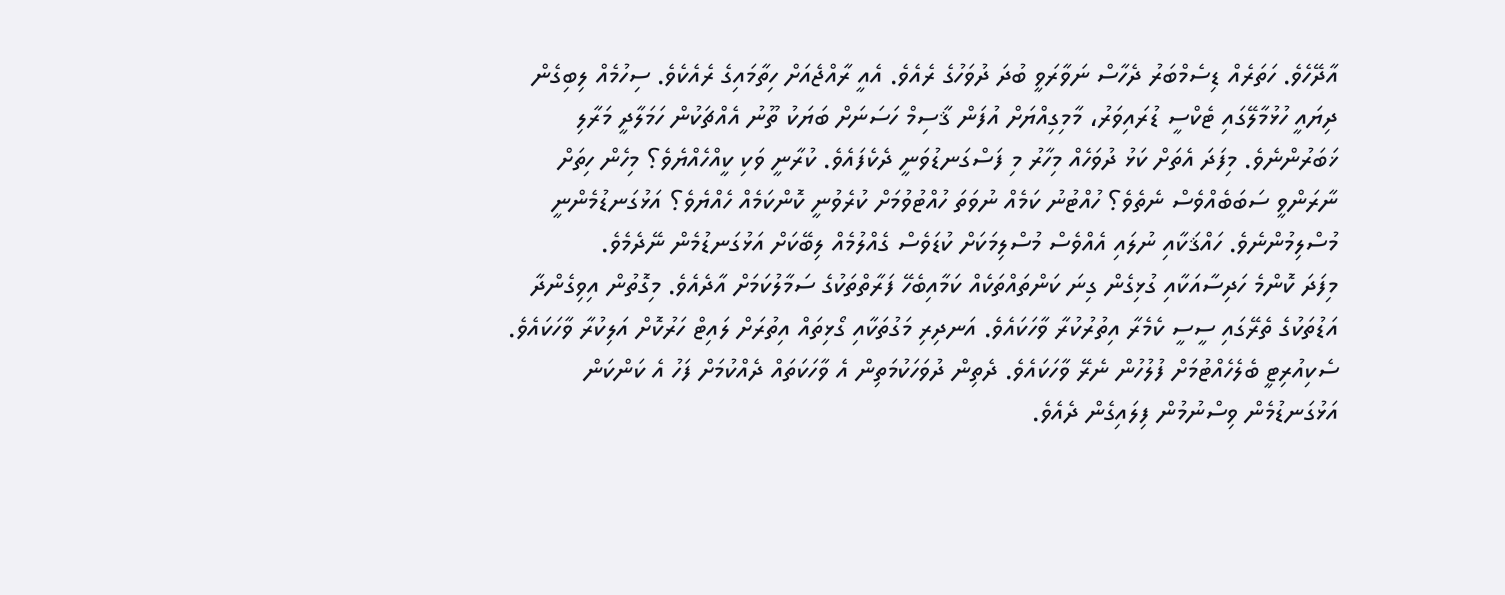އާދޭހެވެ. ހަތަރެއް ޑިސެމްބަރު ދެހާސް ނަވާރަވީ ބުދަ ދުވަހުގެ ރެއެވެ. އެއީ ރާއްޖެއަށް ހިތާމައިގެ ރެއެކެވެ. ސިހުމެއް ލިބިގެން ދިޔައީ ހުޅުމާލޭގައި ޓެކްސީ ޑުރައިވަރު، މާމިގިއްޔަށް އުފަން ޤާސިމް ހަސަނަށް ބަޔަކު ތޫނު އެއްޗަކުން ހަމަލާދީ މަރާލި ޚަބަރުންނެވެ. މިފަދަ އެތަށް ކަޅު ދުވަހެއް މިހާރު މި ފަސްގަނޑުވަނީ ދެކެފައެވެ. ކުރާނީ ވަކި ކީއްހެއްޔެވެ؟ މިހެން ހިތަށް ނާރަންވީ ސަބަބެއްވެސް ނެތެވެ؟ ހުއްޓުނު ކަމެއް ނުވަތަ ހުއްޓުވުމަށް ކުރެވުނީ ކޮންކަމެއް ހެއްޔެވެ؟ އަޅުގަނޑުމެންނީ މުސްލިމުންނެވެ. ހައްޤަކާއި ނުލައި އެއްވެސް މުސްލިމަކަށް ކުޑަވެސް ގެއްލުމެއް ލިބޭކަށް އަޅުގަނޑުމެން ނޭދެމެވެ.
މިފަދަ ކޮންމެ ހަދިސާއަކާއި ގުޅިގެން ގިނަ ކަންތައްތަކެއް ކަމާއިބެހޭ ފަރާތްތަކުގެ ސަމާލުކަމަށް އާދެއެވެ. މިގޮތުން އިވިގެންދާ އަޑުތަކުގެ ތެރޭގައި ސީސީ ކެމެރާ އިތުރުކުރާ ވާހަކައެވެ. އަނދިރި މަގުތަކާއި ގޯޅިތައް އިތުރަށް ލައިޓް ހަރުކޮށް އަލިކުރާ ވާހަކައެވެ. ސެކިއުރިޓީ ބެލެހެއްޓުމަށް ފުލުހުން ނެރޭ ވާހަކައެވެ. ދެތިން ދުވަހަކުމަތިން އެ ވާހަކަތައް ދެއްކުމަށް ފަހު އެ ކަންކަން އަޅުގަނޑުމެން ވިސްނުމުން ފިލައިގެން ދެއެވެ.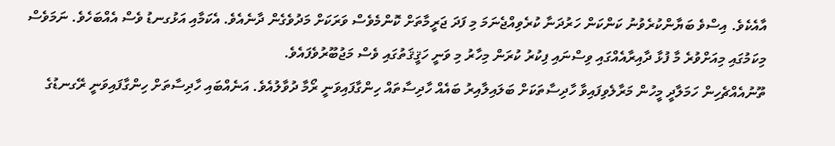އާއެކެވެ. އިސްވެ ބަޔާންކުރެވުނު ކަންކަން ހަރުދަނާ ކުރެވިއްޖެނަމަ މި ފަދަ ޖަރީމާތަށް ކޮންމެވެސް ވަރަކަށް މަދުވެގެން ދާނެއެވެ. އެކަމާއި އަޅުގނޑު ވެސް އެއްބަހެވެ. ނަމަވެސް މިކަމުގައި މިއަށްވުރެ މާ ފުޅާ ދާއިރާއެއްގައި ވިސްނައި ފިކުރު ކުރަން މިހާރު މި ވަނީ ހަޤީޤަތުގައި ވެސް މަޖުބޫރުވެފައެވެ.
ތޫނުއެއްޗެހިން ހަމަލާދީ މީހުން މަރާލެވިފައިވާ ހާދިސާތަކަށް ބަލައިލާއިރު ބައެއް ހާދިސާތައް ހިންގާފައިވަނީ ރޯމާ ދުވާލުއެވެ. އަނެއްބައި ހާދިސާތަށް ހިންގާފައިވަނީ ރޭގނޑުގެ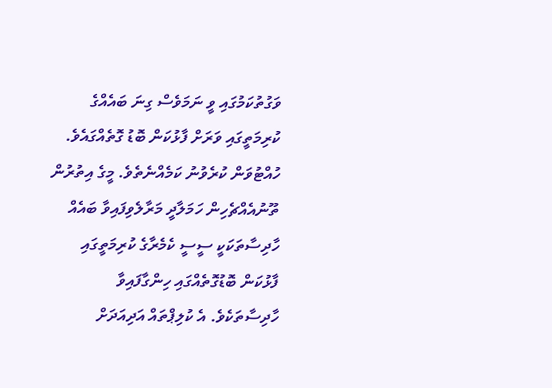ވަގުތުކަމުގައި ވީ ނަމަވެސް ގިނަ ބައެއްގެ ކުރިމަތީގައި ވަރަށް ފާޅުކަން ބޮޑު ގޮތެއްގައެވެ. ހުއްޓުވަން ކުރެވުނު ކަމެއްނެތެވެ. މީގެ އިތުރުން ތޫނުއެއްޗެހިން ހަމަލާދީ މަރާލެވިފައިވާ ބައެއް ހާދިސާތަކަކީ ސީސީ ކެމެރާގެ ކުރިމަތީގައި ފާޅުކަން ބޮޑުގޮތެއްގައި ހިންގާފައިވާ ހާދިސާތަކެވެ. އެ ކުލިޕްތައް އަދިއަދަށް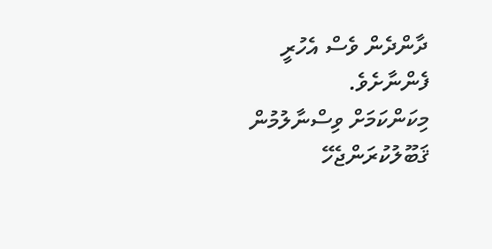ދާންދެން ވެސް އެހުރީ ފެންނާށެވެ.
މިކަންކަމަށް ވިސްނާލުމުން ޤަބޫލުކުރަންޖެހޭ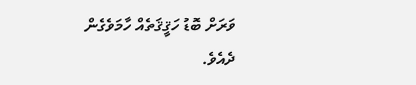ވަރަށް ބޮޑު ހަޤީޤަތެއް ހާމަވެގެން ދެއެވެ.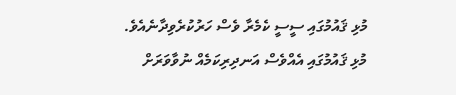މުޅި ޤައުމުގައި ސީސީ ކެމެރާ ވެސް ހަރުކުރެވިދާނެއެވެ. މުޅި ޤައުމުގައި އެއްވެސް އަނދިރިކަމެއް ނުވާވަރަށް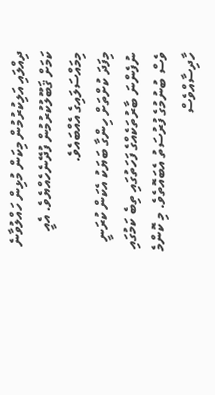ދިއްލައި އަލިކުރުމުން މިކަން މުޅިން ހައްލުވާނެ ކަމަށް ޤަބޫލުކުރުމުން ފުދޭނެހެއްޔެވެ. އެއީ މިމައްސަލައިގެ އެއްބައެވެ.
މިފަދަ ކުށްތަށް ހިންގާ ބަޔަކު އެކަން ކުރަނީ ނުފެންނަ ބާރުތަކެއްގެ ފަހަތުގައި ތިބެ ކަމުގައި ވެސް ބުނުމުގެ ފުރުސަތު އެބައޮތެވެ. މި ކޮންމެ ހާދިސާއްވެސް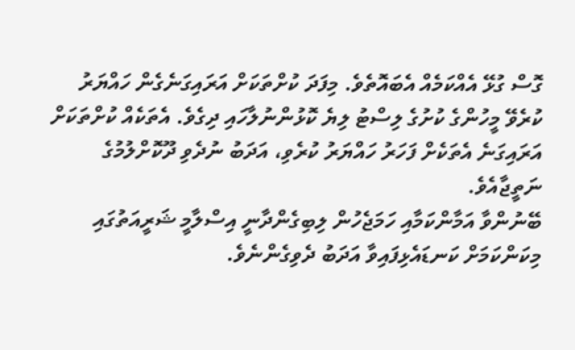ގޮސް ގުޅޭ އެއްކަމެއް އެބައޮތެވެ. މިފަދަ ކުށްތަކަށް އަރައިގަނެގެން ހައްޔަރު ކުރެވޭ މީހުންގެ ކުށުގެ ލިސްޓު ލިޔެ ކޮޅުންނުލާހައި ދިގެވެ. އެތަކެއް ކުށްތަކަށް އަރައިގަނެ އެތަކެށް ފަހަރު ހައްޔަރު ކުރެވި، އަދަބު ނުދެވި ދޫކޮށްލުމުގެ ނަތީޖާއެވެ.
ބޭނުންވާ އަމާންކަމާއި ހަމަޖެހުން ލިބިގެންދާނީ އިސްލާމީ ޝަރީއަތުގައި މިކަންކަމަށް ކަނޑައެޅިފައިވާ އަދަބު ދެވިގެންނެވެ.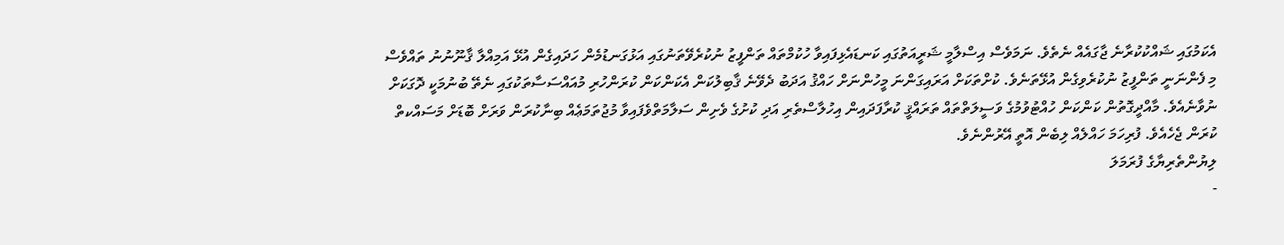އެކަމުގައި ޝައްކުކުރާނެ ޖާގައެއް ނެތެވެ. ނަމަވެސް އިސްލާމީ ޝަރީއަތުގައި ކަނޑައެޅިފައިވާ ހުކުމްތައް ތަންފީޒު ނުކުރެވޭތަނުގައި އަޅުގަނޑުމެން ހަދައިގެން އުޅޭ އަމިއްލާ ޤާނޫނުނު ތައްވެސް މި ފެންނަނީ ތަންފީޒު ނުކުރެވިގެން އުޅޭތަނެވެ. ކުށްތަކަށް އަރައިގަންނަ މީހުންނަށް ހައްޤު އަދަބު ދެވޭނެ ޤާބިލުކަން އެކަންކަން ކުރަންހުރި މުއައްސަސާތަކުގައި ނެތޭ ބުނުމަކީ ދޮގަކަށް ނުވާނެއެވެ. މާއްދީގޮތުން ކަންކަން ހުއްޓުވުމުގެ ވަސީލަތްތައް ތަރައްޤީ ކުރާފަދައިން އިހުލާސްތެރި އަދި ކުށުގެ ވެށިން ސަލާމަތްވެފައިވާ މުޖުތަމަޢެއް ބިނާކުރަން ވަރަށް ބޮޑަށް މަސައްކތް ކުރަން ޖެހެއެވެ. ފުރިހަމަ ހައްލެއް ލިބެން އޮތީ އޭރުންނެވެ.
ލިޔުންތެރިޔާގެ ފުރަމަލަ
-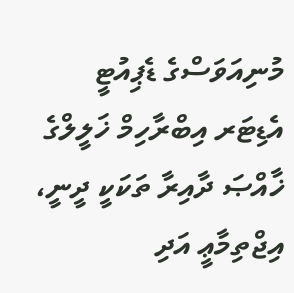މުނިއަވަސްގެ ޑެޕިއުޓީ އެޑިޓަރ އިބްރާހިމް ޚަލީލްގެ ޚާއްޞަ ދާއިރާ ތަކަކީ ދީނީ، އިޖްތިމާޢީ އަދި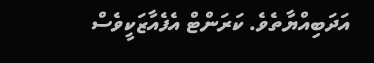އަދަބިއްޔާތެވެ. ކަރަންޓް އެފެއާޒަކީވެސް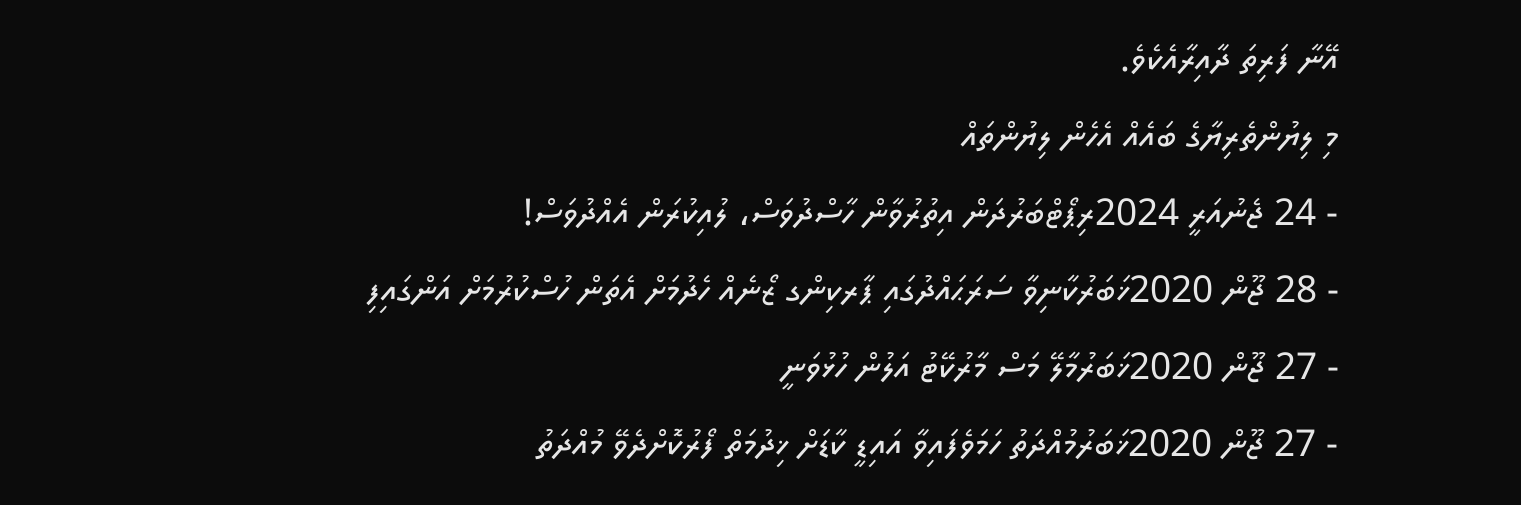އޭނާ ފަރިތަ ދާއިރާއެކެވެ.
މި ލިޔުންތެރިޔާގެ ބައެއް އެހެން ލިޔުންތައް
- 24 ޖެނުއަރީ 2024ރިޕޯޓްބަރުދަން އިތުރުވާން ހާސްދުވަސް، ލުއިކުރަން އެއްދުވަސް!
- 28 ޖޫން 2020ޚަބަރުކާނިވާ ސަރަޙައްދުގައި ޕާރކިންގ ޒޯނެއް ހެދުމަށް އެތަން ހުސްކުރުމަށް އަންގައިފި
- 27 ޖޫން 2020ޚަބަރުމާލޭ މަސް މާރުކޭޓު އަލުން ހުޅުވަނީ
- 27 ޖޫން 2020ޚަބަރުމުއްދަތު ހަމަވެފައިވާ އައިޑީ ކާޑަށް ޚިދުމަތް ފޯރުކޮށްދެވޭ މުއްދަތު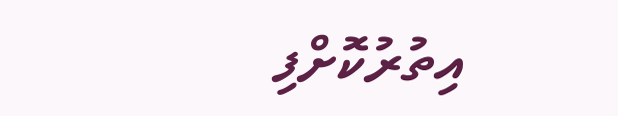އިތުރުކޮށްފި